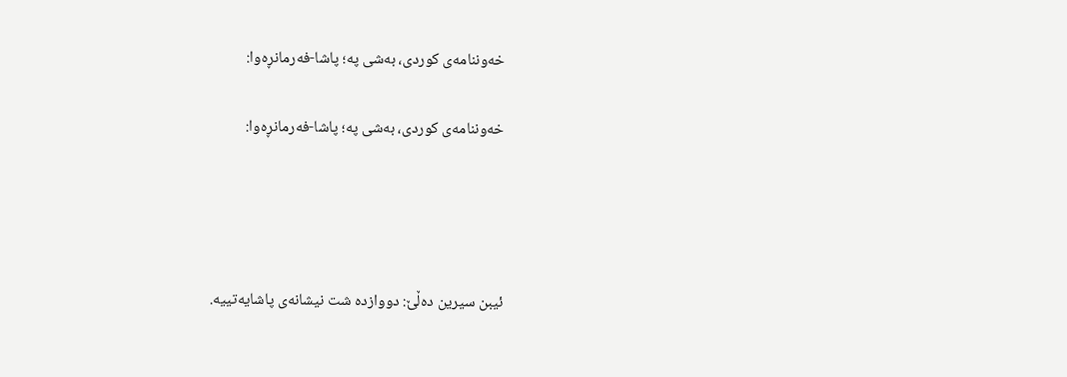خەوننامەی کوردی، بەشی پە؛ پاشا-فەرمانڕەوا:

خەوننامەی کوردی، بەشی پە؛ پاشا-فەرمانڕەوا:




ئیبن سیرین دەڵێ: دووازدە شت نیشانەی پاشایەتییە.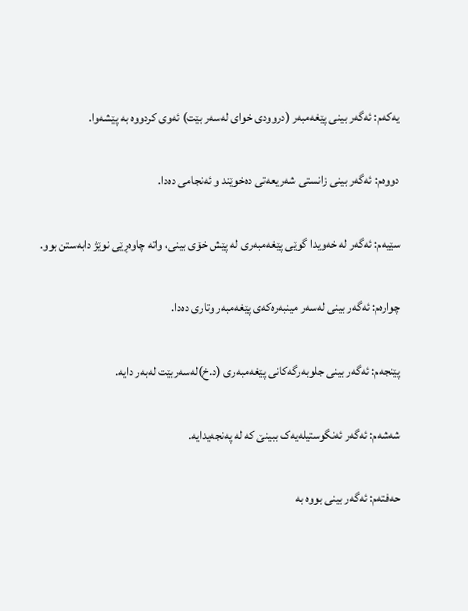یەکەم: ئەگەر بینی پێغەمبەر (دروودی خوای لەسەر بێت) ئەوی کردووە بە پێشەوا.

دووەم: ئەگەر بینی زانستی شەریعەتی دەخوێند و ئەنجامی دەدا.

سێیەم: ئەگەر لە خەویدا گوێی پێغەمبەری لە پێش خۆی بینی، واتە چاوەڕێی نوێژ دابەستن بوو.

چوارەم: ئەگەر بینی لەسەر مینبەرەکەی پێغەمبەر وتاری دەدا.

پێنجەم: ئەگەر بینی جلوبەرگەکانی پێغەمبەری (د.خ)لەسەربێت لەبەر دایە.

شەشەم: ئەگەر ئەنگوستیلەیەک ببینێ کە لە پەنجەیدایە.

حەفتەم: ئەگەر بینی بووە بە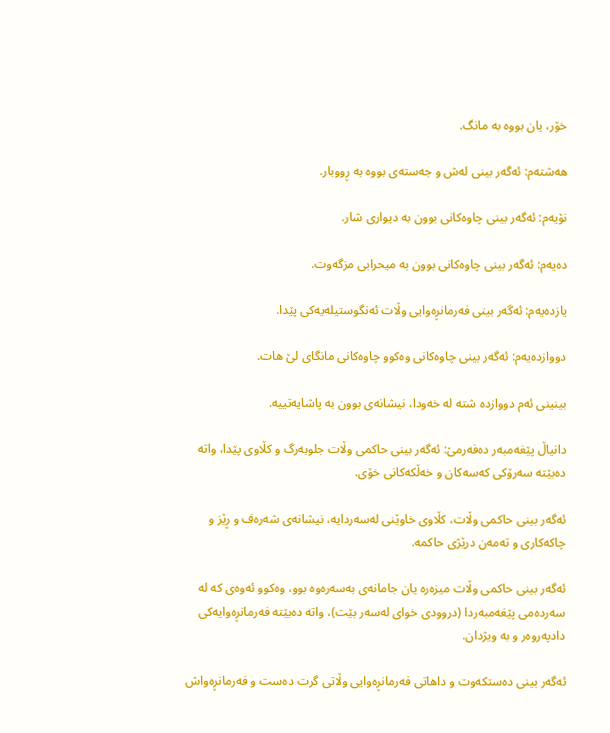خۆر، یان بووە بە مانگ.

هەشتەم: ئەگەر بینی لەش و جەستەی بووە بە ڕووبار.

نۆیەم: ئەگەر بینی چاوەکانی بوون بە دیواری شار.

دەیەم: ئەگەر بینی چاوەکانی بوون بە میحرابی مزگەوت.

یازدەیەم: ئەگەر بینی فەرمانڕەوایی وڵات ئەنگوستیلەیەکی پێدا.

دووازدەیەم: ئەگەر بینی چاوەکانی وەکوو چاوەکانی مانگای لێ هات.

بینینی ئەم دووازدە شتە لە خەودا، نیشانەی بوون بە پاشایەتییە.

دانیاڵ پێغەمبەر دەفەرمێ: ئەگەر بینی حاکمی وڵات جلوبەرگ و کڵاوی پێدا، واتە دەبێتە سەرۆکی کەسەکان و خەڵکەکانی خۆی.

ئەگەر بینی حاکمی وڵات، کڵاوی خاوێنی لەسەردایە، نیشانەی شەرەف و ڕێز و چاکەکاری و تەمەن درێژی حاکمە.

ئەگەر بینی حاکمی وڵات میزەرە یان جامانەی بەسەرەوە بوو، وەکوو ئەوەی کە لە سەردەمی پێغەمبەردا (دروودی خوای لەسەر بێت)، واتە دەبێتە فەرمانڕەوایەکی دادپەروەر و بە ویژدان.

ئەگەر بینی دەستکەوت و داهاتی فەرمانڕەوایی وڵاتی گرت دەست و فەرمانڕەواش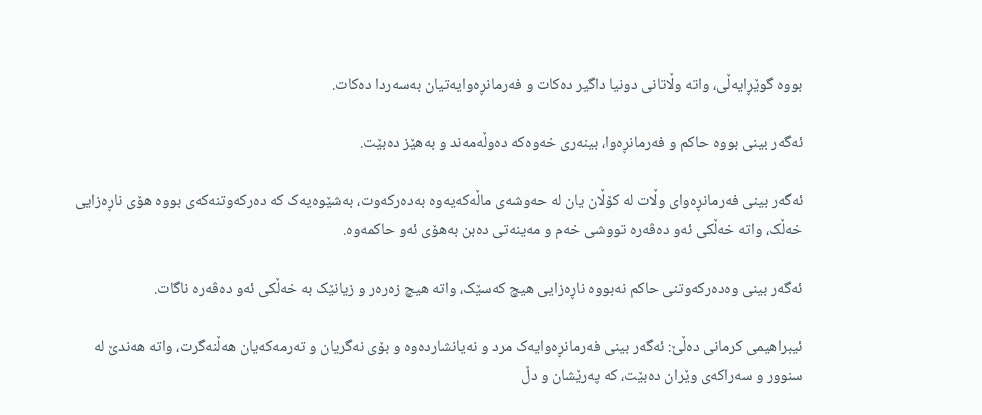بووە گوێڕایەڵی، واتە وڵاتانی دونیا داگیر دەکات و فەرمانڕەوایەتیان بەسەردا دەکات.

ئەگەر بینی بووە حاکم و فەرمانڕەوا، بینەری خەوەکە دەوڵەمەند و بەهێز دەبێت.

ئەگەر بینی فەرمانڕەوای وڵات لە کۆڵان یان لە حەوشەی ماڵەکەیەوە بەدەرکەوت، بەشێوەیەک کە دەرکەوتنەکەی بووە هۆی ناڕەزایی خەڵک، واتە خەڵکی ئەو دەڤەرە تووشی خەم و مەینەتی دەبن بەهۆی ئەو حاکمەوە.

ئەگەر بینی وەدەرکەوتنی حاکم نەبووە ناڕەزایی هیچ کەسێک، واتە هیچ زەرەر و زیانێک بە خەڵکی ئەو دەڤەرە ناگات.

ئیبراهیمی کرمانی دەڵێ: ئەگەر بینی فەرمانڕەوایەک مرد و نەیانشاردەوە و بۆی نەگریان و تەرمەکەیان هەڵنەگرت، واتە هەندێ لە سنوور و سەراکەی وێران دەبێت، کە پەرێشان و دڵ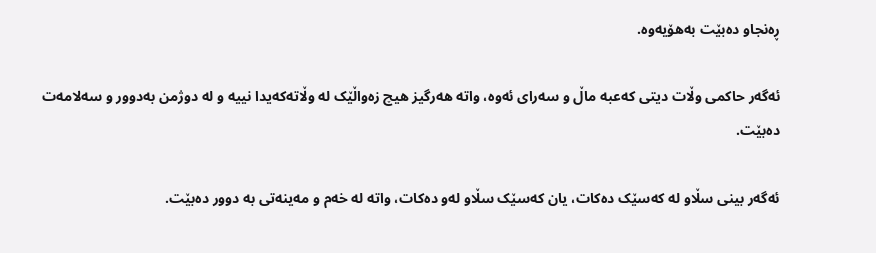ڕەنجاو دەبێت بەهۆیەوە.

ئەگەر حاکمی وڵات دیتی کەعبە ماڵ و سەرای ئەوە، واتە هەرگیز هیچ زەواڵێک لە وڵاتەکەیدا نییە و لە دوژمن بەدوور و سەلامەت دەبێت.

ئەگەر بینی سڵاو لە کەسێک دەکات، یان کەسێک سڵاو لەو دەکات، واتە لە خەم و مەینەتی بە دوور دەبێت.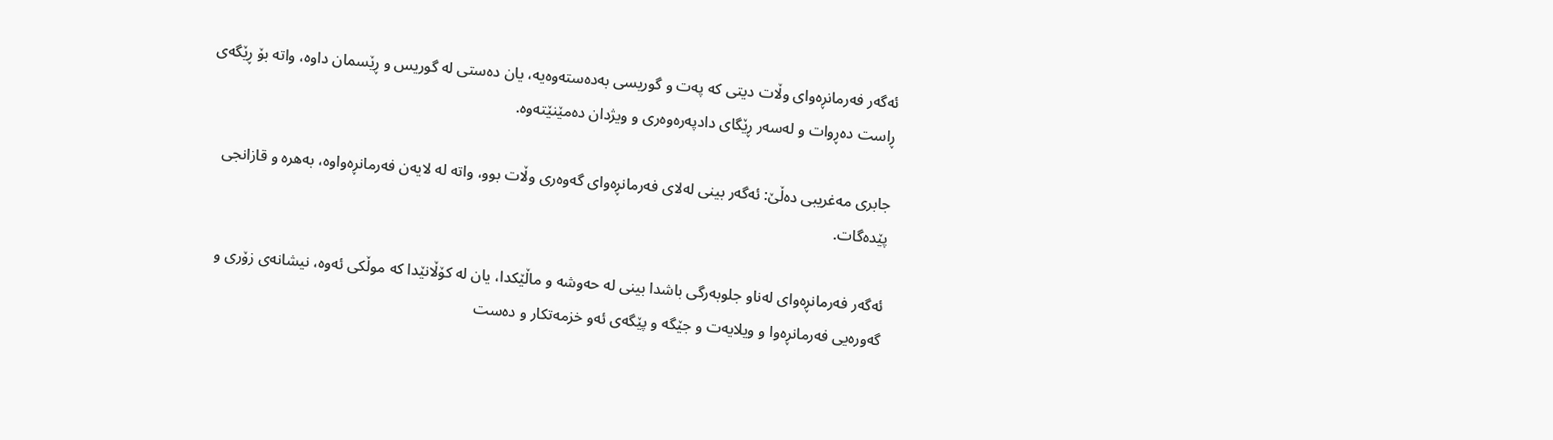ئەگەر فەرمانڕەوای وڵات دیتی کە پەت و گوریسی بەدەستەوەیە، یان دەستی لە گوریس و ڕێسمان داوە، واتە بۆ ڕێگەی ڕاست دەڕوات و لەسەر ڕێگای دادپەرەوەری و ویژدان دەمێنێتەوە.

جابری مەغریبی دەڵێ: ئەگەر بینی لەلای فەرمانڕەوای گەوەری وڵات بوو، واتە لە لایەن فەرمانڕەواوە، بەهرە و قازانجی پێدەگات.

ئەگەر فەرمانڕەوای لەناو جلوبەرگی باشدا بینی لە حەوشە و ماڵێکدا، یان لە کۆڵانێدا کە موڵکی ئەوە، نیشانەی زۆری و گەورەیی فەرمانڕەوا و ویلایەت و جێگە و پێگەی ئەو خزمەتکار و دەست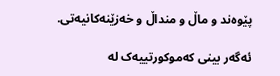پێوەند و ماڵ و منداڵ و خەزێنەکانیەتی.

ئەگەر بینی کەموکورتییەک لە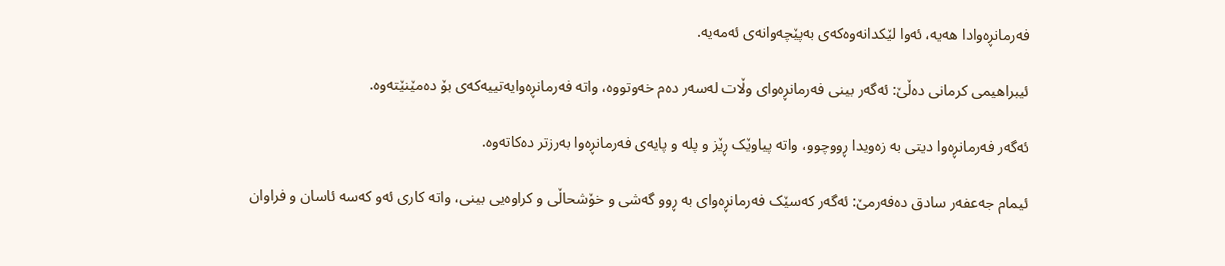فەرمانڕەوادا هەیە، ئەوا لێکدانەوەکەی بەپێچەوانەی ئەمەیە.

ئیبراهیمی کرمانی دەڵێ: ئەگەر بینی فەرمانڕەوای وڵات لەسەر دەم خەوتووە، واتە فەرمانڕەوایەتییەکەی بۆ دەمێنێتەوە.

ئەگەر فەرمانڕەوا دیتی بە زەویدا ڕووچوو، واتە پیاوێک ڕێز و پلە و پایەی فەرمانڕەوا بەرزتر دەکاتەوە.

ئیمام جەعفەر سادق دەفەرمێ: ئەگەر کەسێک فەرمانڕەوای بە ڕوو گەشی و خۆشحاڵی و کراوەیی بینی، واتە کاری ئەو کەسە ئاسان و فراوان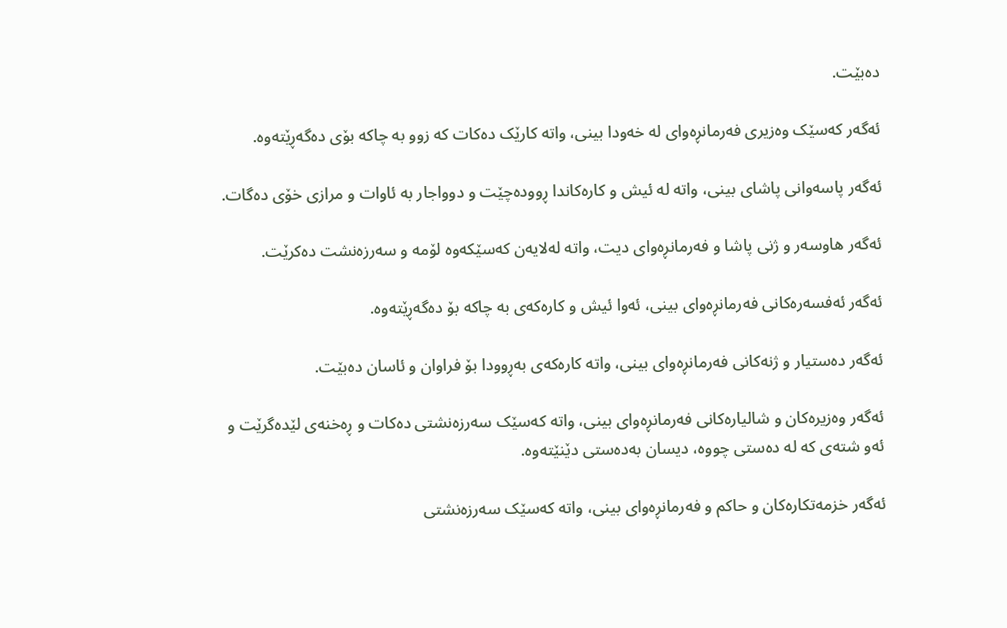دەبێت.

ئەگەر کەسێک وەزیری فەرمانڕەوای لە خەودا بینی، واتە کارێک دەکات کە زوو بە چاکە بۆی دەگەڕێتەوە.

ئەگەر پاسەوانی پاشای بینی، واتە لە ئیش و کارەکاندا ڕوودەچێت و دوواجار بە ئاوات و مرازی خۆی دەگات.

ئەگەر هاوسەر و ژنی پاشا و فەرمانڕەوای دیت، واتە لەلایەن کەسێکەوە لۆمە و سەرزەنشت دەکرێت.

ئەگەر ئەفسەرەکانی فەرمانڕەوای بینی، ئەوا ئیش و کارەکەی بە چاکە بۆ دەگەڕێتەوە.

ئەگەر دەستیار و ژنەکانی فەرمانڕەوای بینی، واتە کارەکەی بەڕوودا بۆ فراوان و ئاسان دەبێت.

ئەگەر وەزیرەکان و شالیارەکانی فەرمانڕەوای بینی، واتە کەسێک سەرزەنشتی دەکات و ڕەخنەی لێدەگرێت و ئەو شتەی کە لە دەستی چووە، دیسان بەدەستی دێنێتەوە.

ئەگەر خزمەتکارەکان و حاکم و فەرمانڕەوای بینی، واتە کەسێک سەرزەنشتی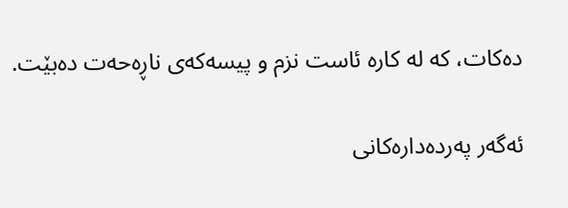دەکات، کە لە کارە ئاست نزم و پیسەکەی ناڕەحەت دەبێت.

ئەگەر پەردەدارەکانی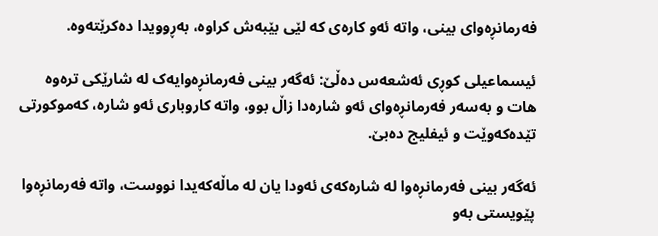فەرمانڕەوای بینی، واتە ئەو کارەی کە لێی بێبەش کراوە، بەڕوویدا دەکرێتەوە.

ئیسماعیلی کوڕی ئەشعەس دەڵێ: ئەگەر بینی فەرمانڕەوایەک لە شارێکی ترەوە هات و بەسەر فەرمانڕەوای ئەو شارەدا زاڵ بوو، واتە کاروباری ئەو شارە، کەموکورتی تێدەکەوێت و ئیفلیج دەبێ.

ئەگەر بینی فەرمانڕەوا لە شارەکەی ئەودا یان لە ماڵەکەیدا نووست، واتە فەرمانڕەوا پێویستی بەو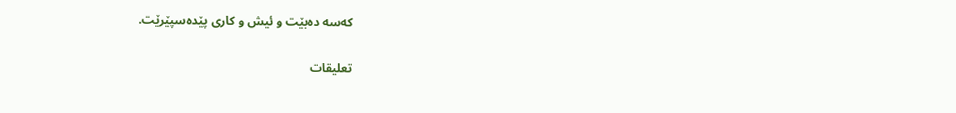کەسە دەبێت و ئیش و کاری پێدەسپێرێت.

تعليقات